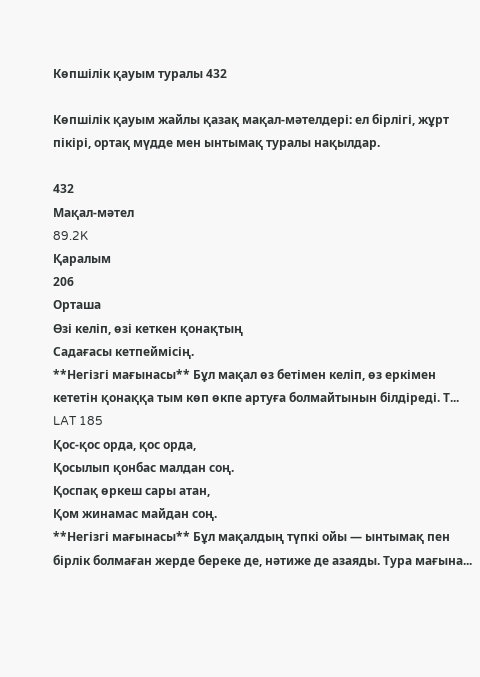Көпшілік қауым туралы 432

Көпшілік қауым жайлы қазақ мақал-мәтелдері: ел бірлігі, жұрт пікірі, ортақ мүдде мен ынтымақ туралы нақылдар.

432
Мақал-мәтел
89.2K
Қаралым
206
Орташа
Өзі келіп, өзі кеткен қонақтың
Садағасы кетпеймісің.
**Негізгі мағынасы** Бұл мақал өз бетімен келіп, өз еркімен кететін қонаққа тым көп өкпе артуға болмайтынын білдіреді. Т...
LAT 185
Қос-қос орда, қос орда,
Қосылып қонбас малдан соң.
Қоспақ өркеш сары атан,
Қом жинамас майдан соң.
**Негізгі мағынасы** Бұл мақалдың түпкі ойы — ынтымақ пен бірлік болмаған жерде береке де, нәтиже де азаяды. Тура мағына...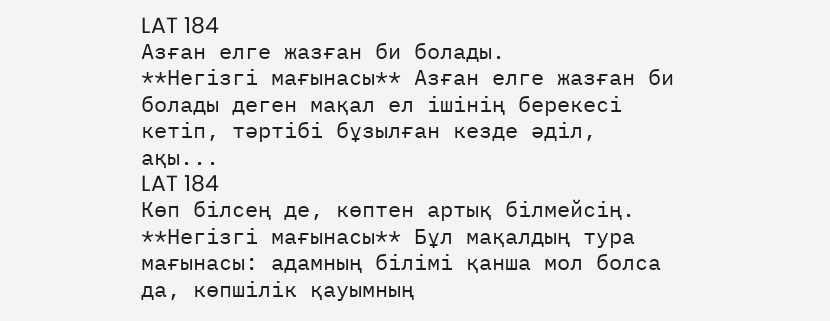LAT 184
Азған елге жазған би болады.
**Негізгі мағынасы** Азған елге жазған би болады деген мақал ел ішінің берекесі кетіп, тәртібі бұзылған кезде әділ, ақы...
LAT 184
Көп білсең де, көптен артық білмейсің.
**Негізгі мағынасы** Бұл мақалдың тура мағынасы: адамның білімі қанша мол болса да, көпшілік қауымның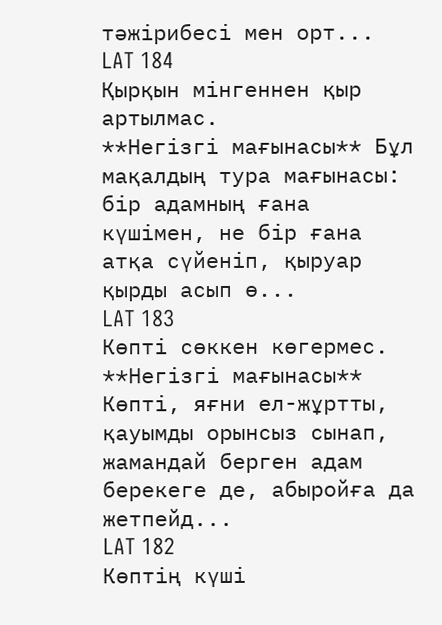тәжірибесі мен орт...
LAT 184
Қырқын мінгеннен қыр артылмас.
**Негізгі мағынасы** Бұл мақалдың тура мағынасы: бір адамның ғана күшімен, не бір ғана атқа сүйеніп, қыруар қырды асып ө...
LAT 183
Көпті сөккен көгермес.
**Негізгі мағынасы** Көпті, яғни ел-жұртты, қауымды орынсыз сынап, жамандай берген адам берекеге де, абыройға да жетпейд...
LAT 182
Көптің күші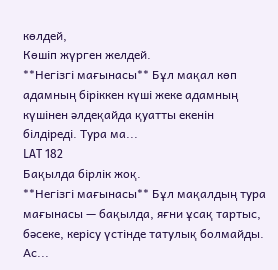көлдей,
Көшіп жүрген желдей.
**Негізгі мағынасы** Бұл мақал көп адамның біріккен күші жеке адамның күшінен әлдеқайда қуатты екенін білдіреді. Тура ма...
LAT 182
Бақылда бірлік жоқ.
**Негізгі мағынасы** Бұл мақалдың тура мағынасы — бақылда, яғни ұсақ тартыс, бәсеке, керісу үстінде татулық болмайды. Ас...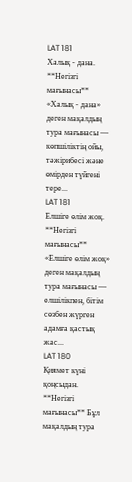LAT 181
Халық - дана.
**Негізгі мағынасы** «Халық - дана» деген мақалдың тура мағынасы — көпшіліктің ойы, тәжірибесі және өмірден түйгені тере...
LAT 181
Елшіге өлім жоқ.
**Негізгі мағынасы** «Елшіге өлім жоқ» деген мақалдың тура мағынасы — елшілікпен, бітім сөзбен жүрген адамға қастық жас...
LAT 180
Қиямет күні қоңсыдан.
**Негізгі мағынасы** Бұл мақалдың тура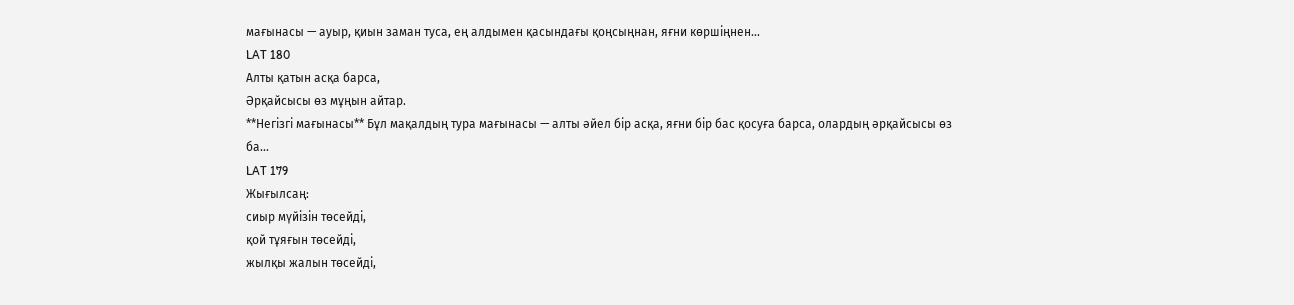мағынасы — ауыр, қиын заман туса, ең алдымен қасындағы қоңсыңнан, яғни көршіңнен...
LAT 180
Алты қатын асқа барса,
Әрқайсысы өз мұңын айтар.
**Негізгі мағынасы** Бұл мақалдың тура мағынасы — алты әйел бір асқа, яғни бір бас қосуға барса, олардың әрқайсысы өз ба...
LAT 179
Жығылсаң:
сиыр мүйізін төсейді,
қой тұяғын төсейді,
жылқы жалын төсейді,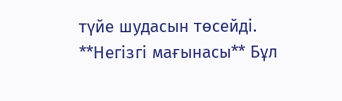түйе шудасын төсейді.
**Негізгі мағынасы** Бұл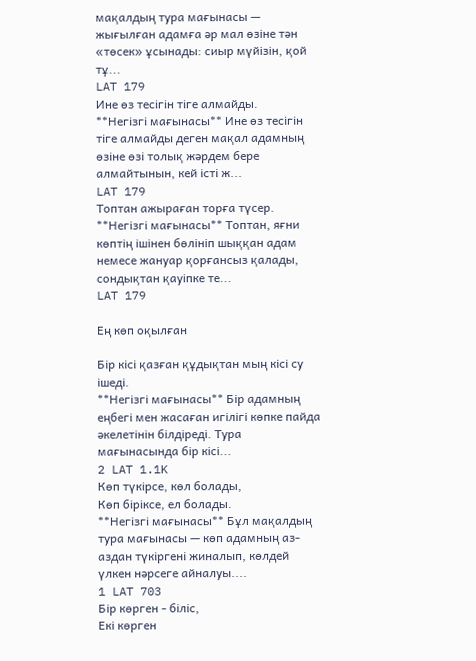мақалдың тура мағынасы — жығылған адамға әр мал өзіне тән «төсек» ұсынады: сиыр мүйізін, қой тұ...
LAT 179
Ине өз тесігін тіге алмайды.
**Негізгі мағынасы** Ине өз тесігін тіге алмайды деген мақал адамның өзіне өзі толық жәрдем бере алмайтынын, кей істі ж...
LAT 179
Топтан ажыраған торға түсер.
**Негізгі мағынасы** Топтан, яғни көптің ішінен бөлініп шыққан адам немесе жануар қорғансыз қалады, сондықтан қауіпке те...
LAT 179

Ең көп оқылған

Бір кісі қазған құдықтан мың кісі су ішеді.
**Негізгі мағынасы** Бір адамның еңбегі мен жасаған игілігі көпке пайда әкелетінін білдіреді. Тура мағынасында бір кісі...
2 LAT 1.1K
Көп түкірсе, көл болады,
Көп біріксе, ел болады.
**Негізгі мағынасы** Бұл мақалдың тура мағынасы — көп адамның аз-аздан түкіргені жиналып, көлдей үлкен нәрсеге айналуы....
1 LAT 703
Бір көрген - біліс,
Екі көрген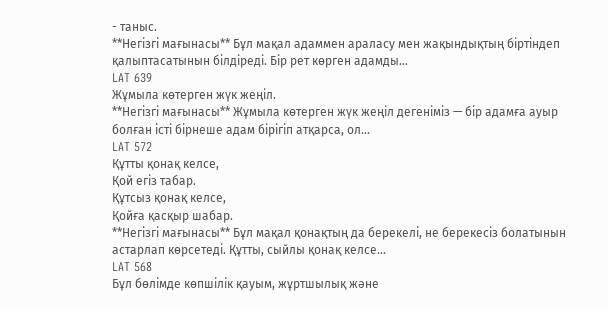- таныс.
**Негізгі мағынасы** Бұл мақал адаммен араласу мен жақындықтың біртіндеп қалыптасатынын білдіреді. Бір рет көрген адамды...
LAT 639
Жұмыла көтерген жүк жеңіл.
**Негізгі мағынасы** Жұмыла көтерген жүк жеңіл дегеніміз — бір адамға ауыр болған істі бірнеше адам бірігіп атқарса, ол...
LAT 572
Құтты қонақ келсе,
Қой егіз табар.
Құтсыз қонақ келсе,
Қойға қасқыр шабар.
**Негізгі мағынасы** Бұл мақал қонақтың да берекелі, не берекесіз болатынын астарлап көрсетеді. Құтты, сыйлы қонақ келсе...
LAT 568
Бұл бөлімде көпшілік қауым, жұртшылық және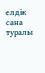елдік сана туралы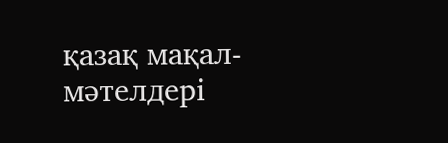қазақ мақал-мәтелдері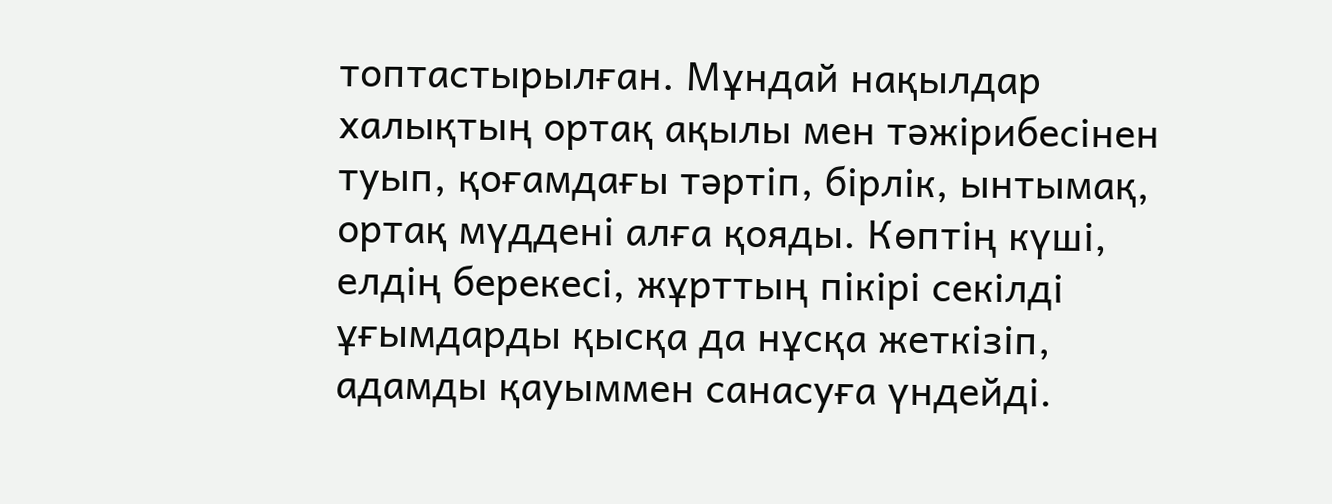топтастырылған. Мұндай нақылдар халықтың ортақ ақылы мен тәжірибесінен туып, қоғамдағы тәртіп, бірлік, ынтымақ, ортақ мүддені алға қояды. Көптің күші, елдің берекесі, жұрттың пікірі секілді ұғымдарды қысқа да нұсқа жеткізіп, адамды қауыммен санасуға үндейді.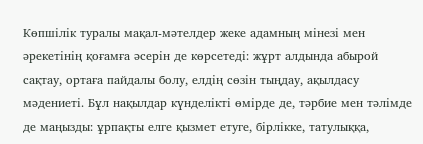Көпшілік туралы мақал-мәтелдер жеке адамның мінезі мен әрекетінің қоғамға әсерін де көрсетеді: жұрт алдында абырой сақтау, ортаға пайдалы болу, елдің сөзін тыңдау, ақылдасу мәдениеті. Бұл нақылдар күнделікті өмірде де, тәрбие мен тәлімде де маңызды: ұрпақты елге қызмет етуге, бірлікке, татулыққа,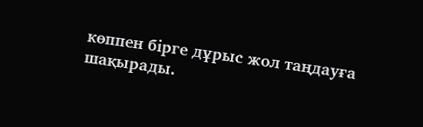көппен бірге дұрыс жол таңдауға шақырады.